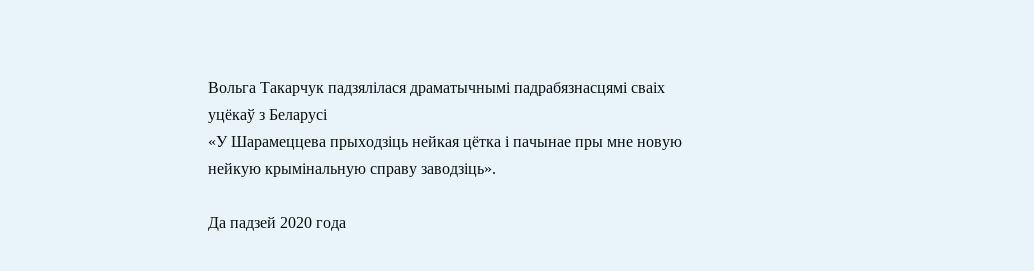Вольга Такарчук падзялілася драматычнымі падрабязнасцямі сваіх уцёкаў з Беларусі
«У Шарамеццева прыходзіць нейкая цётка і пачынае пры мне новую нейкую крымінальную справу заводзіць».

Да падзей 2020 года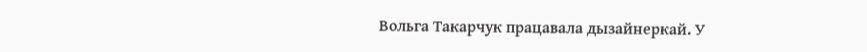Вольга Такарчук працавала дызайнеркай. У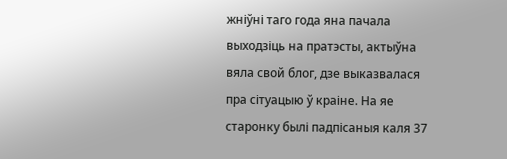жніўні таго года яна пачала выходзіць на пратэсты, актыўна вяла свой блог, дзе выказвалася пра сітуацыю ў краіне. На яе старонку былі падпісаныя каля 37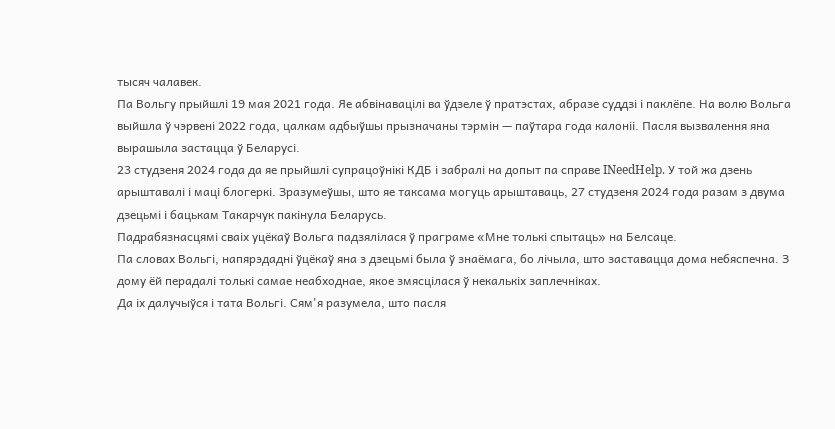тысяч чалавек.
Па Вольгу прыйшлі 19 мая 2021 года. Яе абвінавацілі ва ўдзеле ў пратэстах, абразе суддзі і паклёпе. На волю Вольга выйшла ў чэрвені 2022 года, цалкам адбыўшы прызначаны тэрмін — паўтара года калоніі. Пасля вызвалення яна вырашыла застацца ў Беларусі.
23 студзеня 2024 года да яе прыйшлі супрацоўнікі КДБ і забралі на допыт па справе INeedHelp. У той жа дзень арыштавалі і маці блогеркі. Зразумеўшы, што яе таксама могуць арыштаваць, 27 студзеня 2024 года разам з двума дзецьмі і бацькам Такарчук пакінула Беларусь.
Падрабязнасцямі сваіх уцёкаў Вольга падзялілася ў праграме «Мне толькі спытаць» на Белсаце.
Па словах Вольгі, напярэдадні ўцёкаў яна з дзецьмі была ў знаёмага, бо лічыла, што заставацца дома небяспечна. З дому ёй перадалі толькі самае неабходнае, якое змясцілася ў некалькіх заплечніках.
Да іх далучыўся і тата Вольгі. Сям'я разумела, што пасля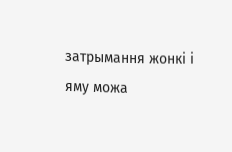затрымання жонкі і яму можа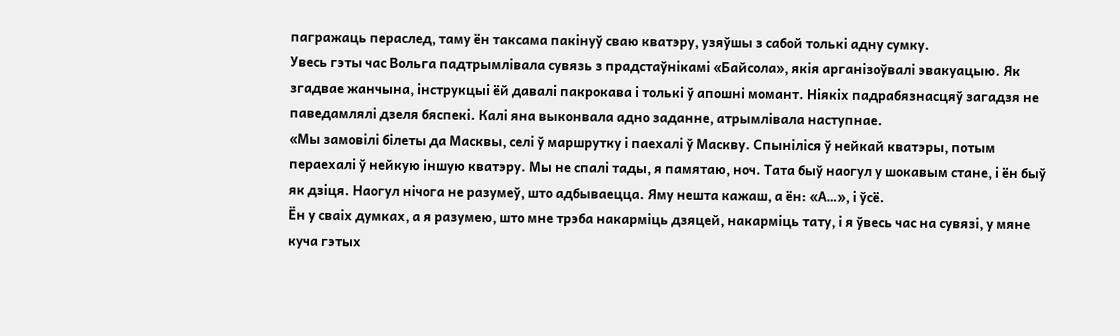пагражаць пераслед, таму ён таксама пакінуў сваю кватэру, узяўшы з сабой толькі адну сумку.
Увесь гэты час Вольга падтрымлівала сувязь з прадстаўнікамі «Байсола», якія арганізоўвалі эвакуацыю. Як згадвае жанчына, інструкцыі ёй давалі пакрокава і толькі ў апошні момант. Ніякіх падрабязнасцяў загадзя не паведамлялі дзеля бяспекі. Калі яна выконвала адно заданне, атрымлівала наступнае.
«Мы замовілі білеты да Масквы, селі ў маршрутку і паехалі ў Маскву. Спыніліся ў нейкай кватэры, потым пераехалі ў нейкую іншую кватэру. Мы не спалі тады, я памятаю, ноч. Тата быў наогул у шокавым стане, і ён быў як дзіця. Наогул нічога не разумеў, што адбываецца. Яму нешта кажаш, а ён: «А…», і ўсё.
Ён у сваіх думках, а я разумею, што мне трэба накарміць дзяцей, накарміць тату, і я ўвесь час на сувязі, у мяне куча гэтых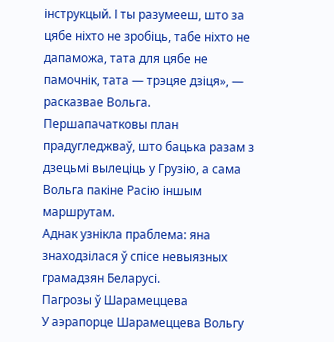інструкцый. І ты разумееш, што за цябе ніхто не зробіць, табе ніхто не дапаможа, тата для цябе не памочнік, тата — трэцяе дзіця», — расказвае Вольга.
Першапачатковы план прадугледжваў, што бацька разам з дзецьмі вылеціць у Грузію, а сама Вольга пакіне Расію іншым маршрутам.
Аднак узнікла праблема: яна знаходзілася ў спісе невыязных грамадзян Беларусі.
Пагрозы ў Шарамеццева
У аэрапорце Шарамеццева Вольгу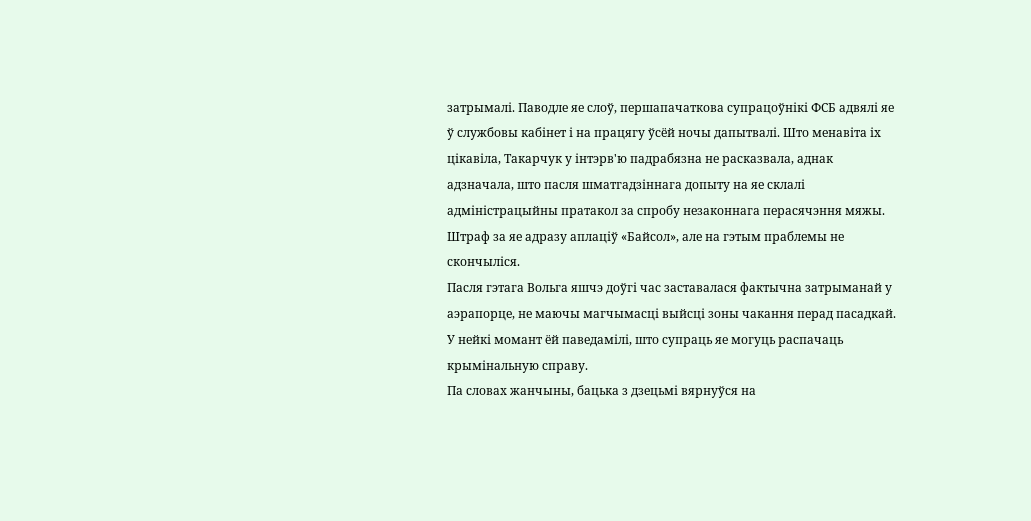затрымалі. Паводле яе слоў, першапачаткова супрацоўнікі ФСБ адвялі яе ў службовы кабінет і на працягу ўсёй ночы дапытвалі. Што менавіта іх цікавіла, Такарчук у інтэрв'ю падрабязна не расказвала, аднак адзначала, што пасля шматгадзіннага допыту на яе склалі адміністрацыйны пратакол за спробу незаконнага перасячэння мяжы. Штраф за яе адразу аплаціў «Байсол», але на гэтым праблемы не скончыліся.
Пасля гэтага Вольга яшчэ доўгі час заставалася фактычна затрыманай у аэрапорце, не маючы магчымасці выйсці зоны чакання перад пасадкай. У нейкі момант ёй паведамілі, што супраць яе могуць распачаць крымінальную справу.
Па словах жанчыны, бацька з дзецьмі вярнуўся на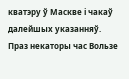кватэру ў Маскве і чакаў далейшых указанняў.
Праз некаторы час Вользе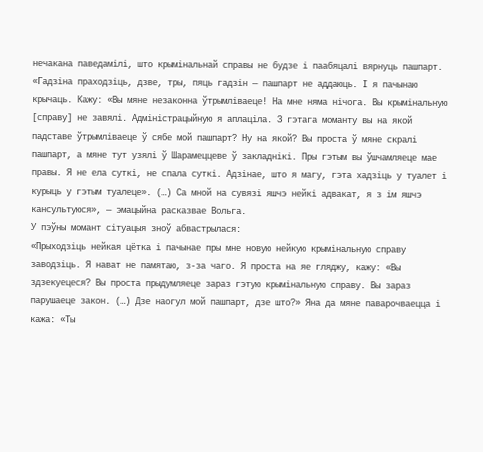нечакана паведамілі, што крымінальнай справы не будзе і паабяцалі вярнуць пашпарт.
«Гадзіна праходзіць, дзве, тры, пяць гадзін — пашпарт не аддаюць. І я пачынаю крычаць. Кажу: «Вы мяне незаконна ўтрымліваеце! На мне няма нічога. Вы крымінальную [справу] не завялі. Адміністрацыйную я аплаціла. З гэтага моманту вы на якой падставе ўтрымліваеце ў сябе мой пашпарт? Ну на якой? Вы проста ў мяне скралі пашпарт, а мяне тут узялі ў Шарамеццеве ў закладнікі. Пры гэтым вы ўшчамляеце мае правы. Я не ела суткі, не спала суткі. Адзінае, што я магу, гэта хадзіць у туалет і курыць у гэтым туалеце». (…) Са мной на сувязі яшчэ нейкі адвакат, я з ім яшчэ кансультуюся», — эмацыйна расказвае Вольга.
У пэўны момант сітуацыя зноў абвастрылася:
«Прыходзіць нейкая цётка і пачынае пры мне новую нейкую крымінальную справу заводзіць. Я нават не памятаю, з-за чаго. Я проста на яе гляджу, кажу: «Вы здзекуецеся? Вы проста прыдумляеце зараз гэтую крымінальную справу. Вы зараз парушаеце закон. (…) Дзе наогул мой пашпарт, дзе што?» Яна да мяне паварочваецца і кажа: «Ты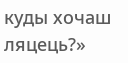куды хочаш ляцець?»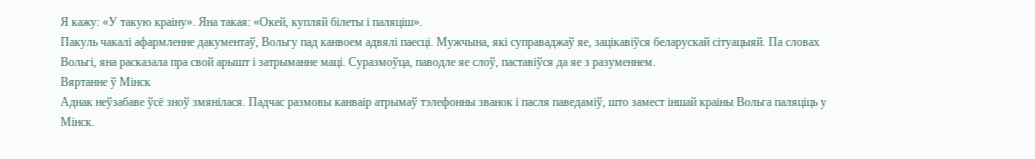Я кажу: «У такую краіну». Яна такая: «Окей, купляй білеты і паляціш».
Пакуль чакалі афармленне дакументаў, Вольгу пад канвоем адвялі паесці. Мужчына, які суправаджаў яе, зацікавіўся беларускай сітуацыяй. Па словах Вольгі, яна расказала пра свой арышт і затрыманне маці. Суразмоўца, паводле яе слоў, паставіўся да яе з разуменнем.
Вяртанне ў Мінск
Аднак неўзабаве ўсё зноў змянілася. Падчас размовы канваір атрымаў тэлефонны званок і пасля паведаміў, што замест іншай краіны Вольга паляціць у Мінск.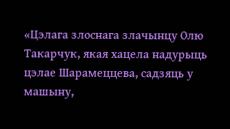«Цэлага злоснага злачынцу Олю Такарчук, якая хацела надурыць цэлае Шарамеццева, садзяць у машыну,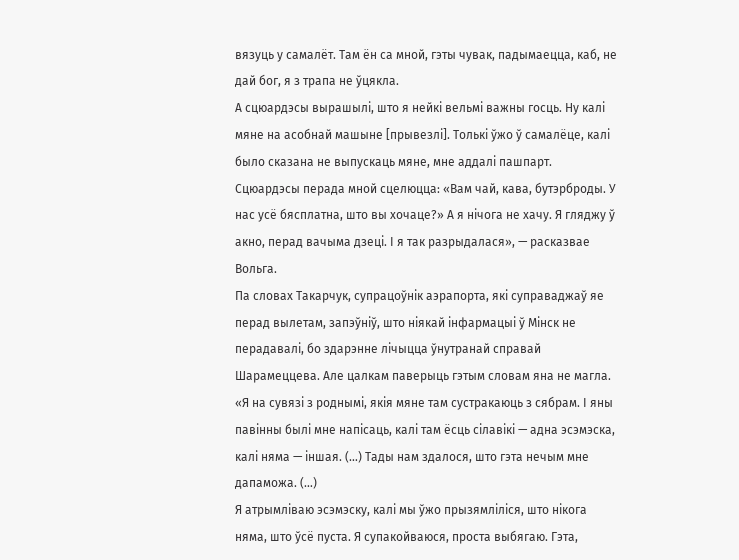вязуць у самалёт. Там ён са мной, гэты чувак, падымаецца, каб, не дай бог, я з трапа не ўцякла.
А сцюардэсы вырашылі, што я нейкі вельмі важны госць. Ну калі мяне на асобнай машыне [прывезлі]. Толькі ўжо ў самалёце, калі было сказана не выпускаць мяне, мне аддалі пашпарт.
Сцюардэсы перада мной сцелюцца: «Вам чай, кава, бутэрброды. У нас усё бясплатна, што вы хочаце?» А я нічога не хачу. Я гляджу ў акно, перад вачыма дзеці. І я так разрыдалася», — расказвае Вольга.
Па словах Такарчук, супрацоўнік аэрапорта, які суправаджаў яе перад вылетам, запэўніў, што ніякай інфармацыі ў Мінск не перадавалі, бо здарэнне лічыцца ўнутранай справай Шарамеццева. Але цалкам паверыць гэтым словам яна не магла.
«Я на сувязі з роднымі, якія мяне там сустракаюць з сябрам. І яны павінны былі мне напісаць, калі там ёсць сілавікі — адна эсэмэска, калі няма — іншая. (…) Тады нам здалося, што гэта нечым мне дапаможа. (…)
Я атрымліваю эсэмэску, калі мы ўжо прызямліліся, што нікога няма, што ўсё пуста. Я супакойваюся, проста выбягаю. Гэта,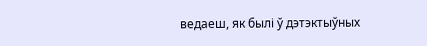ведаеш, як былі ў дэтэктыўных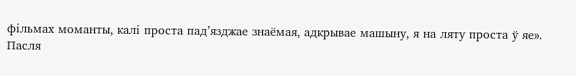фільмах моманты, калі проста пад’язджае знаёмая, адкрывае машыну, я на ляту проста ў яе».
Пасля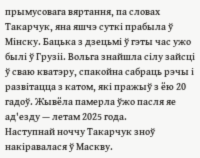прымусовага вяртання, па словах Такарчук, яна яшчэ суткі прабыла ў Мінску. Бацька з дзецьмі ў гэты час ужо былі ў Грузіі. Вольга знайшла сілу зайсці ў сваю кватэру, спакойна сабраць рэчы і развітацца з катом, які пражыў з ёю 20 гадоў. Жывёла памерла ўжо пасля яе ад'езду — летам 2025 года.
Наступнай ноччу Такарчук зноў накіравалася ў Маскву.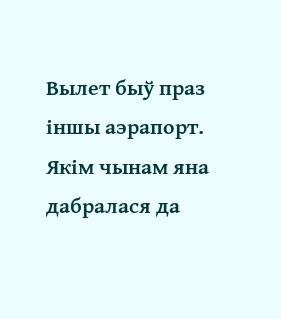Вылет быў праз іншы аэрапорт. Якім чынам яна дабралася да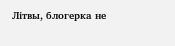Літвы, блогерка не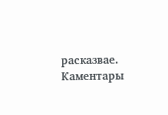расказвае.
Каментары